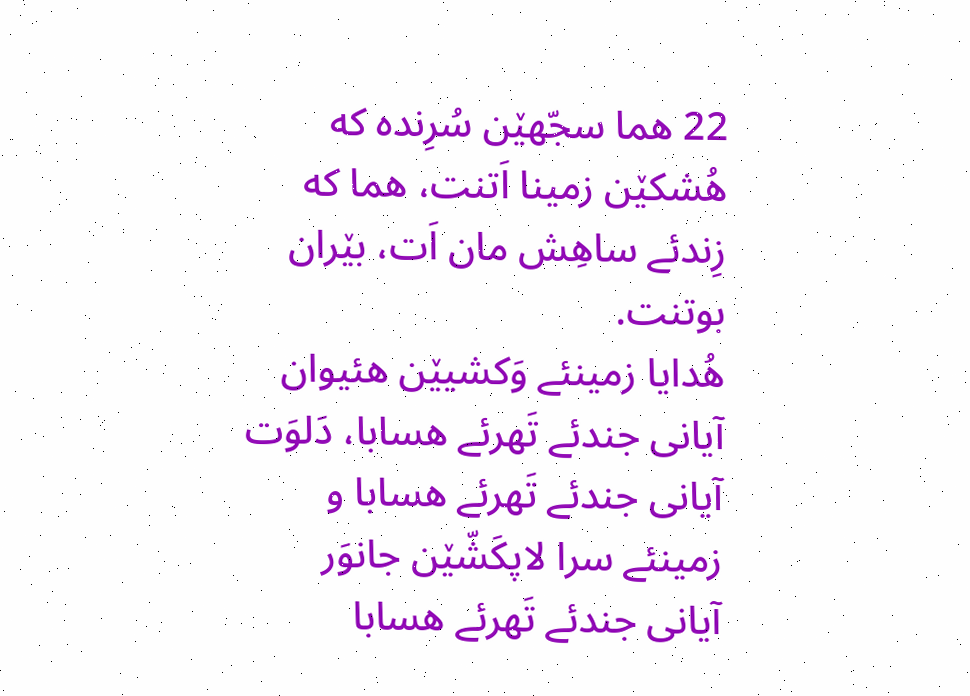22 هما سجّهێن سُرِنده که هُشکێن زمینا اَتنت، هما که زِندئے ساهِش مان اَت، بێران بوتنت.
هُدایا زمینئے وَکشیێن هئیوان آیانی جندئے تَهرئے هسابا، دَلوَت آیانی جندئے تَهرئے هسابا و زمینئے سرا لاپکَشّێن جانوَر آیانی جندئے تَهرئے هسابا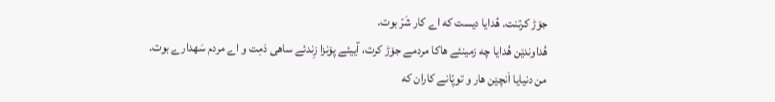جۆڑ کرتنت. هُدایا دیست که اے کار شَرّ بوت.
هُداوندێن هُدایا چه زمینئے هاکا مردمے جۆڑ کرت، آییئے پۆنزا زِندئے ساهی دَمِت و اے مردم سَهدارے بوت.
من دنیایا اَنچێن هار و توپّانے کاران که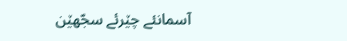آسمانئے چێرئے سجّهێن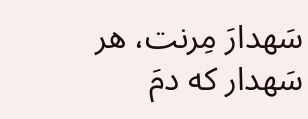سَهدارَ مِرنت، هر سَهدار که دمَ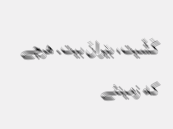کَشّیت، بێرانَ بیت. هرچے که زمینئے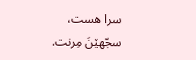سرا هست، سجّهێنَ مِرنت.